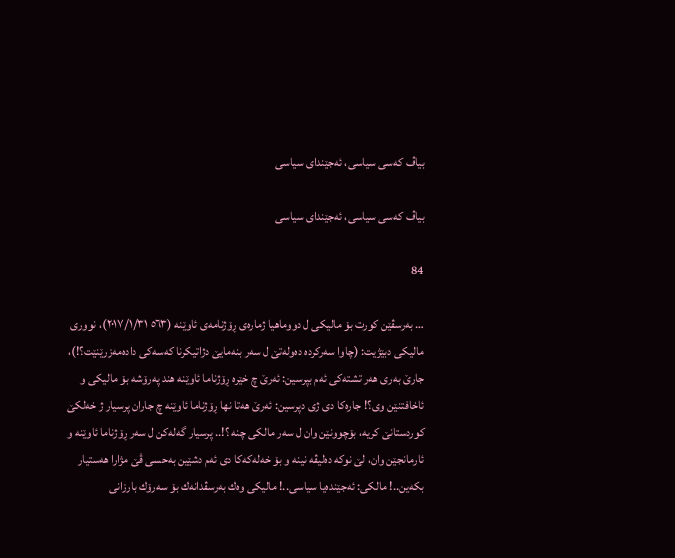بیاڤ كه‌سی سیاسی، ئه‌جێندای سیاسی

بیاڤ كه‌سی سیاسی، ئه‌جێندای سیاسی

84

… به‌رسڤێن كورت بۆ مالیكی ل دووماهیا ژماره‌ی ڕۆژنامه‌ی ئاوێنه‌ (٥٦٣ ٢٠١٧/١/٣١)، نووری مالیكی دبێژیت: (چاوا سه‌ركرده‌ ده‌وله‌تێ ل سه‌ر بنه‌مایێ دژاتیكرنا كه‌سه‌كى داده‌مه‌زرێنێت؟!)، جارێ به‌ری هه‌ر تشته‌كی ئه‌م بپرسین: ئه‌رێ چ خێره‌ ڕۆژناما ئاوێنه‌ هند په‌رۆشه‌ بۆ مالیكی و ئاخافتنێن وی؟! جاره‌كا دی ژى دپرسین: ئه‌رێ هه‌تا نها ڕۆژناما ئاوێنه‌ چ جاران پرسیار ژ خه‌لكێ كوردستانێ كریه‌، بۆچوونێن وان ل سه‌ر مالكی چنه‌ ؟!.. پرسیار گه‌له‌كن ل سه‌ر ڕۆژناما ئاوێنه‌ و ئارمانجێن وان، لێ نوكه‌ ده‌لیڤه‌ نینه‌ و بۆ خه‌له‌كه‌كا دی ئه‌م دشێین به‌حسی ڤێ مژارا هه‌ستیار بكه‌ین..! مالكی: ئه‌جێنده‌یا سیاسی..! مالیكی وه‌ك به‌رسڤدانه‌ك بۆ سه‌رۆك بارزانی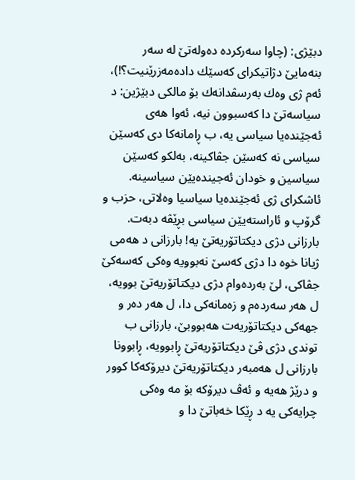دبێژی: (چاوا سه‌ركرده‌ ده‌وله‌تێ له‌ سه‌ر بنه‌مایێ دژاتیكرای كه‌سێك داده‌مه‌زرێنیت؟!)، ئه‌م ژی وه‌ك به‌رسڤدانه‌ك بۆ مالكی دبێژین: د سیاسه‌تێ دا كه‌سبوون نیه‌، ئه‌وا هه‌ی ئه‌جێنده‌یا سیاسی یه‌، ب ڕامانه‌كا دی كه‌سێن سیاسی نه‌ كه‌سێن جڤاكینه‌، به‌لكو كه‌سێن سیاسین و خودان ئه‌جینده‌یێن سیاسینه‌. ئاشكرای ژى ئه‌جێنده‌یا سیاسیا وه‌لاتى، حزب و گرۆپ و ئاراسته‌یێن سیاسی بڕێڤه‌ دبه‌ت. بارزانی دژی دیكتاتۆریه‌تێ یه‌! بارزانی د هه‌می ژیانا خوه‌ دا دژی كه‌سێ نه‌بوویه‌ وه‌كی كه‌سه‌كێ جڤاكی، لێ به‌رده‌وام دژی دیكتاتۆریه‌تێ بوویه‌، ل هه‌ر سه‌رده‌م و زه‌مانه‌كى دا، ل هه‌ر ده‌ر و جهه‌كى دیكتاتۆریه‌ت هه‌بووبێ، بارزانی ب توندی دژی ڤێ دیكتاتۆریه‌تێ ڕابوویه‌، ڕابوونا بارزانی ل هه‌مبه‌ر دیكتاتۆریه‌تێ دیرۆكه‌كا كوور و درێژ هه‌یه‌ و ئه‌ڤ دیرۆكه‌ بۆ مه‌ وه‌كی چرایه‌كى یه‌ د ڕێكا خه‌باتێ دا و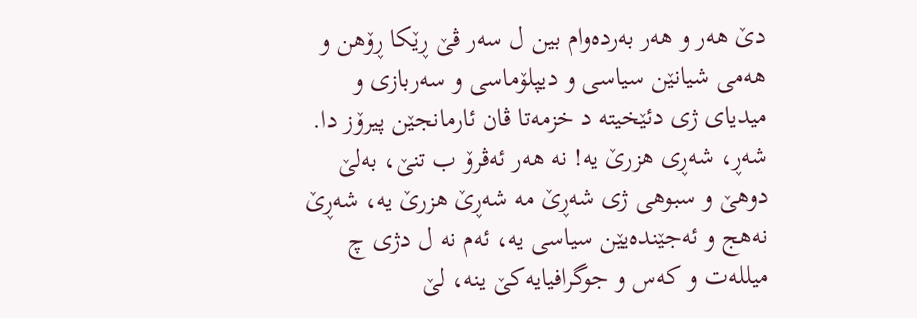دێ هه‌ر و هه‌ر به‌رده‌وام بین ل سه‌ر ڤێ ڕێكا ڕۆهن و هه‌می شیانێن سیاسی و دیپلۆماسی و سه‌ربازی و میدیای ژى دئێخیته‌ د خزمه‌تا ڤان ئارمانجێن پیرۆز دا. شه‌ڕ، شه‌ڕی هزرێ یه‌! نه‌ هه‌ر ئه‌ڤرۆ ب تنێ، به‌لێ دوهێ و سبوهى ژى شه‌ڕێ مه‌ شه‌ڕێ هزرێ یه‌، شه‌ڕێ نه‌هج و ئه‌جێنده‌یێن سیاسی یه‌، ئه‌م نه‌ ل دژی چ میلله‌ت و كه‌س و جوگرافیایه‌كێ ینه‌، لێ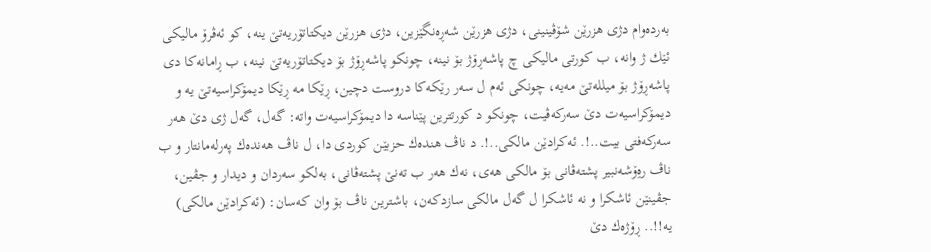به‌رده‌وام دژی هزرێن شۆڤینینى، دژی هزرێن شه‌ڕه‌نگێزین، دژی هزرێن دیكتاتۆریه‌تێ ینه‌، كو ئه‌ڤرۆ مالیكی ئێك ژ وانه‌، ب كورتی مالیكی چ پاشه‌ڕۆژ بۆ نینه‌، چونكو پاشه‌ڕۆژ بۆ دیكتاتۆریه‌تێ نینه‌، ب ڕامانه‌كا دی پاشه‌ڕۆژ بۆ میلله‌تێ مه‌یه‌، چونكی ئه‌م ل سه‌ر رێكه‌كا دروست دچین، ڕێكا مه‌ ڕێكا دیمۆكراسیه‌تێ یه‌ و دیمۆكراسیه‌ت دێ سه‌ركه‌ڤیت، چونكو د كورتترین پێناسه‌ دا دیمۆكراسیه‌ت واته‌: گه‌ل، گه‌ل ژی دێ هه‌ر سه‌ركه‌فتی بیت..!. ئه‌كرادێن مالكی..!. د ناڤ هنده‌ك حزبێن كوردی دا، ل ناڤ هه‌نده‌ك په‌رله‌مانتار و ب ناڤ ره‌ِۆشه‌نبیر پشته‌ڤانی بۆ مالكی هه‌ی، نه‌ك هه‌ر ب ته‌نێ پشته‌ڤانی، به‌لكو سه‌ردان و دیدار و جڤین، جڤینێن ئاشكرا و نه‌ ئاشكرا ل گه‌ل مالكی سازدكه‌ن، باشترین ناڤ بۆ وان كه‌سان: (ئه‌كرادێن مالكی) یه‌!!.. ڕۆژه‌ك دێ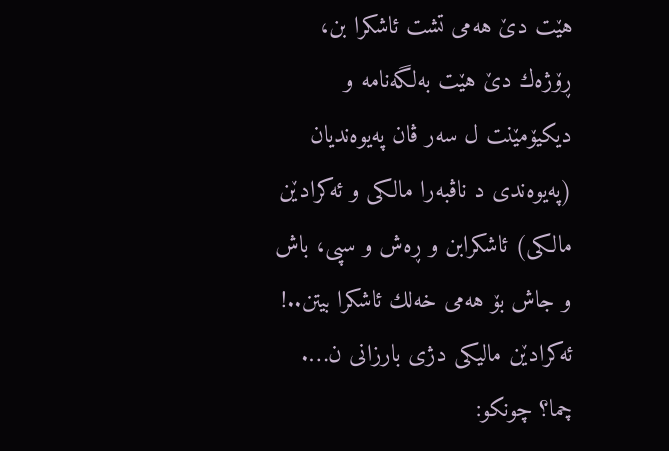هێت دێ هه‌می تشت ئاشكرا بن، ڕۆژه‌ك دێ هێت به‌لگه‌نامه‌ و دیكیۆمێنت ل سه‌ر ڤان په‌یوه‌ندیان (په‌یوه‌ندی د ناڤبه‌را مالكی و ئه‌كرادێن مالكی) ئاشكرابن و ڕه‌ش و سپی، باش و جاش بۆ هه‌می خه‌لك ئاشكرا بیتن..! ئه‌كرادێن مالیكی دژی بارزانی ن…. چما؟ چونكو: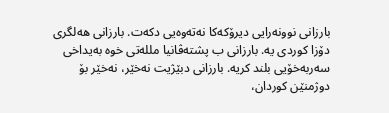بارزانی نوونه‌رایی دیرۆكه‌كا نه‌ته‌وه‌یی دكه‌ت. بارزانی هه‌لگری دۆزا كوردی یه‌. بارزانی ب پشته‌ڤانیا ملله‌تی خوه‌ به‌یداخی سه‌ربه‌خۆیی بلند كریه‌. بارزانی دبێژیت نه‌خێر، نه‌خێر بۆ دوژمنێن كوردان،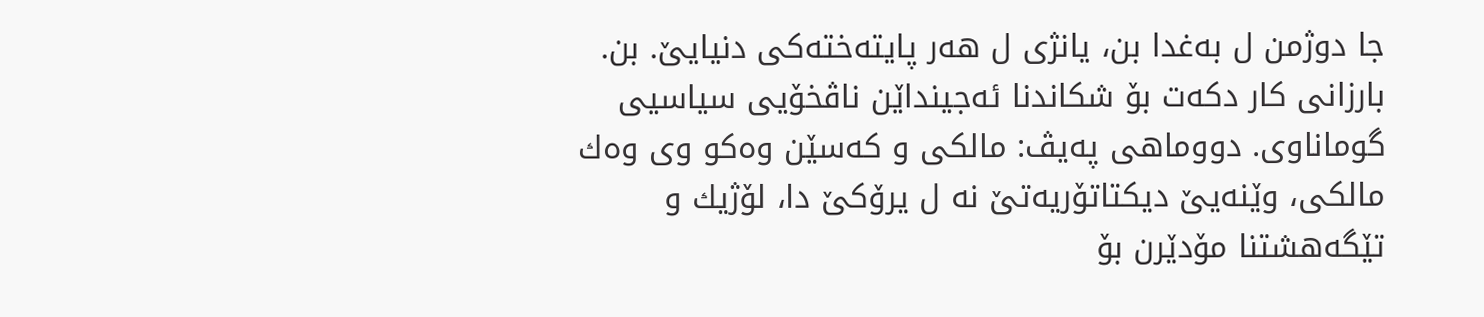جا دوژمن ل به‌غدا بن، یانژی ل هه‌ر پایته‌خته‌كی دنیایێ. بن. بارزانی كار دكه‌ت بۆ شكاندنا ئه‌جینداێن ناڤخۆیی سیاسیی گوماناوی. دووماهى په‌یڤ: مالكی و كه‌سێن وه‌كو وى وه‌ك مالكی، وێنه‌یێ دیكتاتۆریه‌تێ نه‌ ل یرۆكێ دا، لۆژیك و تێگه‌هشتنا مۆدێرن بۆ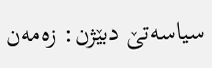سیاسه‌تێ دبێژن: زه‌مه‌ن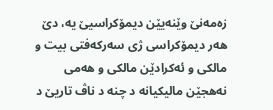زه‌مه‌نێ وێنه‌یێن دیمۆكراسیێ یه‌، دێ هه‌ر دیمۆكراسی ژی سه‌ركه‌فتی بیت و مالكی و ئه‌كرادێن مالكی و هه‌می نه‌هجێن مالیكیانه‌ د چنه‌ د ناڤ تاریێ د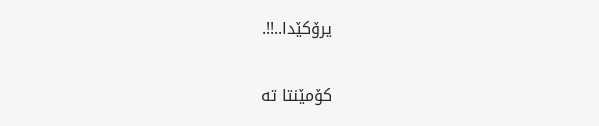یرۆكێدا..!!.

کۆمێنتا تە